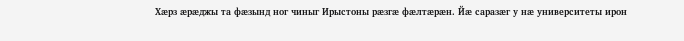Хӕрз ӕрӕджы та фӕзынд ног чиныг Ирыстоны рӕзгӕ фӕлтӕрӕн. Йӕ саразæг у нӕ университеты ирон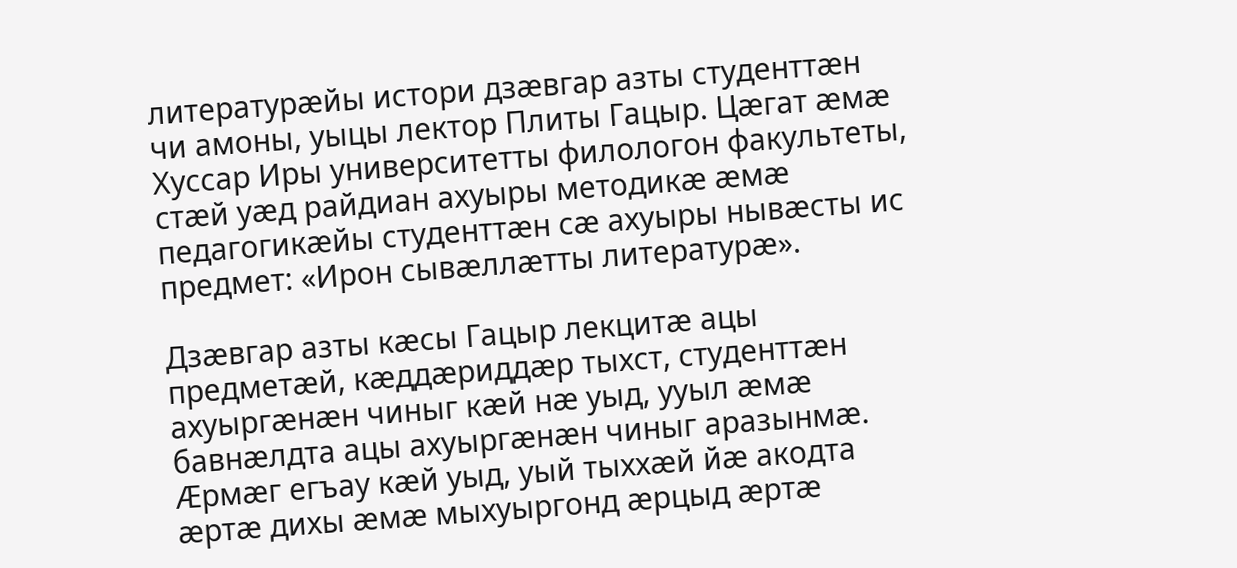литературӕйы истори дзӕвгар азты студенттӕн чи амоны, уыцы лектор Плиты Гацыр. Цӕгат ӕмӕ Хуссар Иры университетты филологон факультеты, стӕй уӕд райдиан ахуыры методикӕ ӕмӕ педагогикӕйы студенттӕн сӕ ахуыры нывӕсты ис предмет: «Ирон сывӕллӕтты литературӕ».

Дзӕвгар азты кӕсы Гацыр лекцитӕ ацы предметӕй, кӕддӕриддӕр тыхст, студенттӕн ахуыргӕнӕн чиныг кӕй нӕ уыд, ууыл ӕмӕ бавнӕлдта ацы ахуыргӕнӕн чиныг аразынмӕ. Ӕрмӕг егъау кӕй уыд, уый тыххӕй йӕ акодта ӕртӕ дихы ӕмӕ мыхуыргонд ӕрцыд ӕртӕ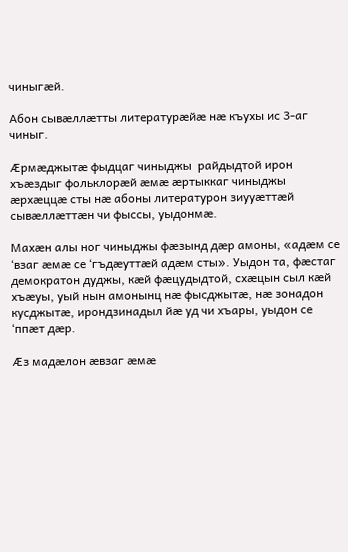чиныгӕй.

Абон сывӕллӕтты литературӕйӕ нӕ къухы ис 3-аг чиныг.

Ӕрмӕджытӕ фыдцаг чиныджы  райдыдтой ирон хъӕздыг фольклорӕй ӕмӕ ӕртыккаг чиныджы ӕрхӕццӕ сты нӕ абоны литературон зиууӕттӕй сывӕллӕттӕн чи фыссы, уыдонмӕ.

Махӕн алы ног чиныджы фӕзынд дæр амоны, «адӕм се ‘взаг ӕмӕ се ‘гъдӕуттӕй адӕм сты». Уыдон та, фӕстаг демократон дуджы, кӕй фӕцудыдтой, схӕцын сыл кӕй хъӕуы, уый нын амонынц нӕ фысджытӕ, нӕ зонадон кусджытӕ, ирондзинадыл йӕ уд чи хъары, уыдон се ‘ппӕт дӕр.

Ӕз мадӕлон ӕвзаг ӕмӕ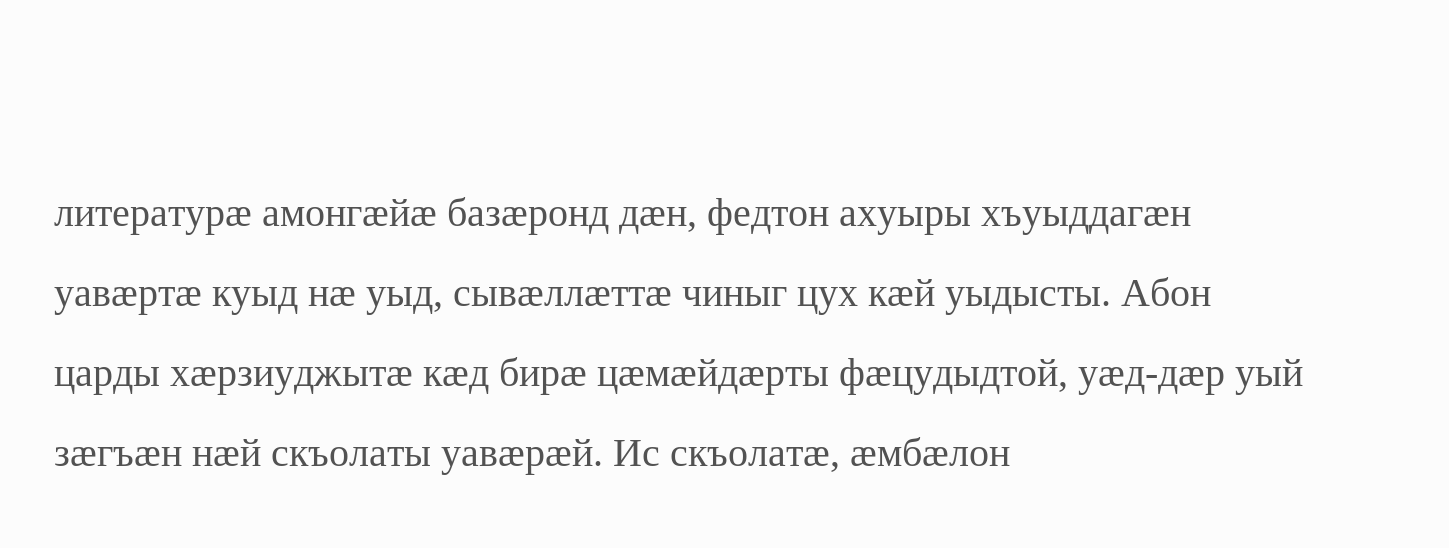литературӕ амонгӕйӕ базӕронд дӕн, федтон ахуыры хъуыддагӕн уавӕртӕ куыд нӕ уыд, сывӕллӕттӕ чиныг цух кӕй уыдысты. Абон царды хӕрзиуджытӕ кӕд бирæ цӕмӕйдӕрты фӕцудыдтой, уӕд-дӕр уый зӕгъӕн нӕй скъолаты уавӕрӕй. Ис скъолатӕ, ӕмбӕлон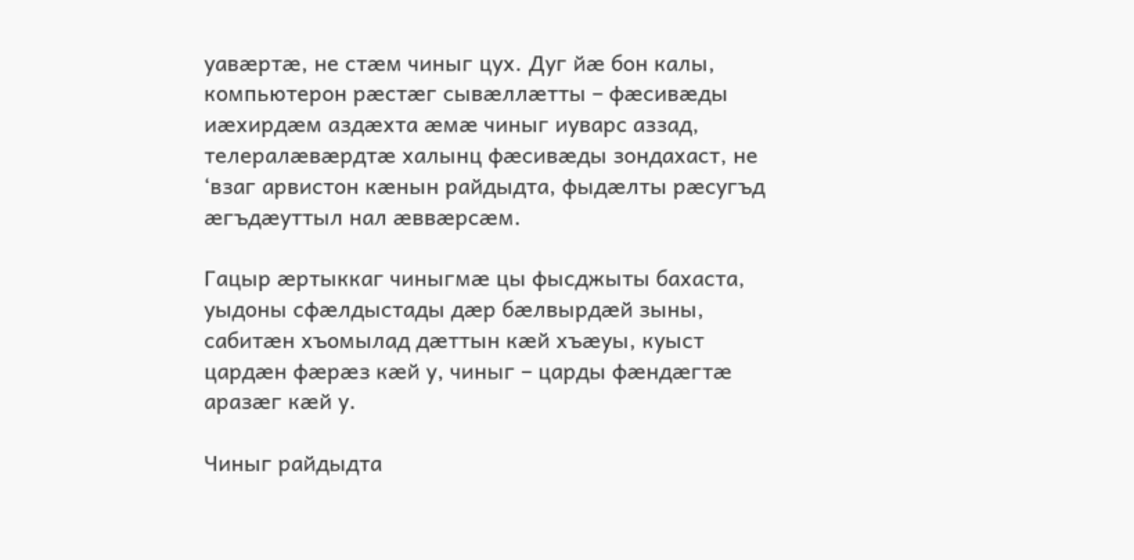уавӕртӕ, не стӕм чиныг цух. Дуг йӕ бон калы, компьютерон рӕстӕг сывӕллӕтты – фӕсивӕды иӕхирдӕм аздæхта ӕмӕ чиныг иуварс аззад, телералӕвӕрдтӕ халынц фӕсивӕды зондахаст, не ‘взаг арвистон кӕнын райдыдта, фыдӕлты рӕсугъд ӕгъдӕуттыл нал ӕввӕрсӕм.

Гацыр ӕртыккаг чиныгмӕ цы фысджыты бахаста, уыдоны сфӕлдыстады дӕр бӕлвырдӕй зыны, сабитӕн хъомылад дӕттын кӕй хъӕуы, куыст цардӕн фӕрӕз кӕй у, чиныг – царды фӕндӕгтӕ аразӕг кӕй у.

Чиныг райдыдта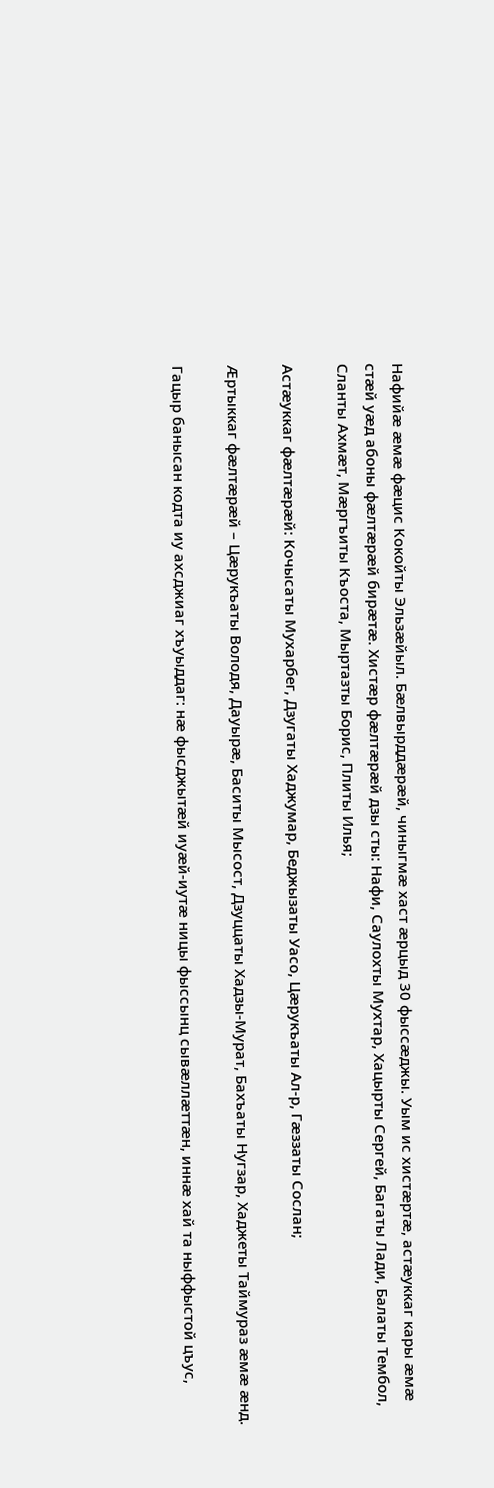Нафийӕ ӕмӕ фӕцис Кокойты Эльзӕйыл. Бӕлвырддӕрӕй, чиныгмӕ хаст ӕрцыд 30 фыссӕджы. Уым ис хистӕртӕ, астӕуккаг кары ӕмӕ стӕй уӕд абоны фӕлтӕрӕй бирӕтӕ. Хистӕр фӕлтӕрӕй дзы сты: Нафи, Саулохты Мухтар, Хацырты Сергей, Багаты Лади, Балаты Тембол, Сланты Ахмӕт, Мӕргъиты Къоста, Мыртазты Борис, Плиты Илья;

Астӕуккаг фӕлтӕрӕй: Кочысаты Мухарбег, Дзугаты Хаджумар, Беджызаты Уасо, Цӕрукъаты Ал-р, Гӕззаты Сослан;

Ӕртыккаг фӕлтӕрӕй – Цӕрукъаты Володя, Дауырӕ, Баситы Мысост, Дзуццаты Хадзы-Мурат, Бахъаты Нугзар, Хаджеты Таймураз ӕмӕ ӕнд.

Гацыр банысан кодта иу ахсджиаг хъуыддаг: нӕ фысджытӕй иуӕй-иутӕ ницы фыссынц сывӕллӕттӕн, иннӕ хай та ныффыстой цъус,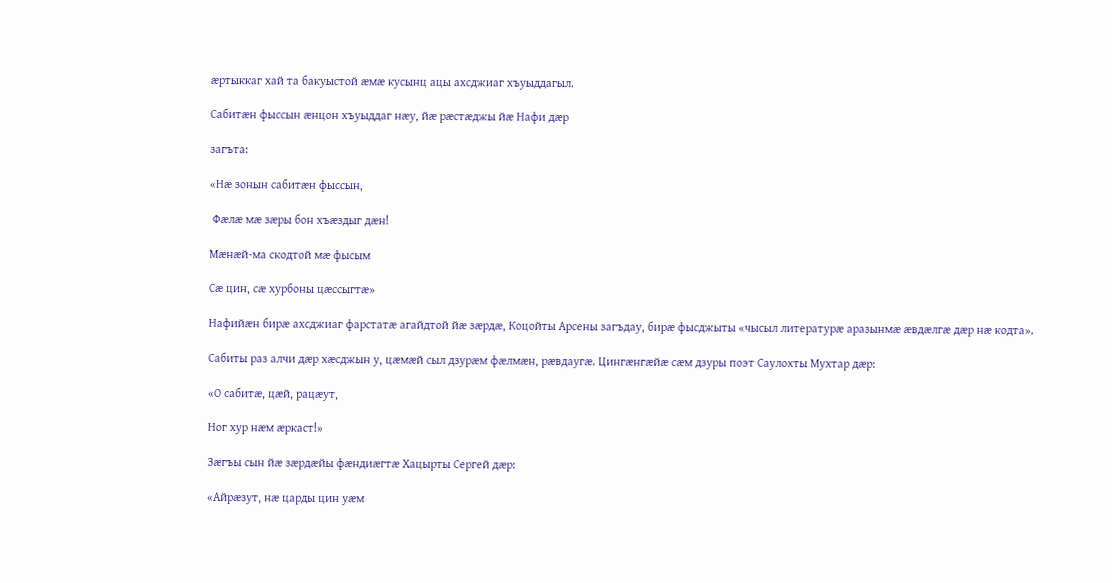ӕртыккаг хай та бакуыстой ӕмӕ кусынц ацы ахсджиаг хъуыддагыл.

Сабитӕн фыссын ӕнцон хъуыддаг нӕу, йӕ рӕстӕджы йӕ Нафи дӕр

загъта:

«Нӕ зонын сабитӕн фыссын,

 Фӕлӕ мӕ зӕры бон хъӕздыг дӕн!

Мӕнӕй-ма скодтой мӕ фысым

Сӕ цин, сӕ хурбоны цӕссыгтӕ»

Нафийӕн бирӕ ахсджиаг фарстатæ агайдтой йӕ зӕрдӕ, Коцойты Арсены загъдау, бирӕ фысджыты «чысыл литературӕ аразынмӕ ӕвдӕлгӕ дӕр нӕ кодта».

Сабиты раз алчи дӕр хӕсджын у, цӕмӕй сыл дзурӕм фӕлмӕн, рӕвдаугӕ. Цингӕнгӕйӕ сӕм дзуры поэт Саулохты Мухтар дӕр:

«О сабитӕ, цӕй, рацӕут,

Ног хур нӕм ӕркаст!»

Зӕгъы сын йӕ зӕрдӕйы фӕндиӕгтӕ Хацырты Сергей дӕр:

«Айрӕзут, нӕ царды цин уӕм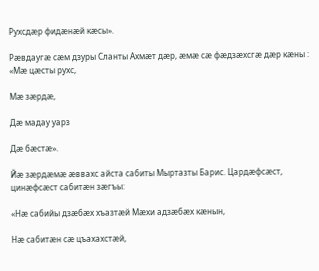Рухсдӕр фидӕнӕй кӕсы».

Рӕвдаугӕ сӕм дзуры Сланты Ахмӕт дӕр, ӕмӕ сӕ фӕдзӕхсгӕ дӕр кӕны : «Мӕ цӕсты рухс,

Мӕ зӕрдӕ,

Дӕ мадау уарз

Дӕ бӕстӕ».

Йӕ зӕрдӕмӕ ӕввахс айста сабиты Мыртазты Барис. Цардӕфсӕст, цинӕфсӕст сабитӕн зӕгъы:

«Нӕ сабийы дзӕбӕх хъазтӕй Мӕхи адзӕбӕх кӕнын,

Нӕ сабитӕн сӕ цъахахстӕй,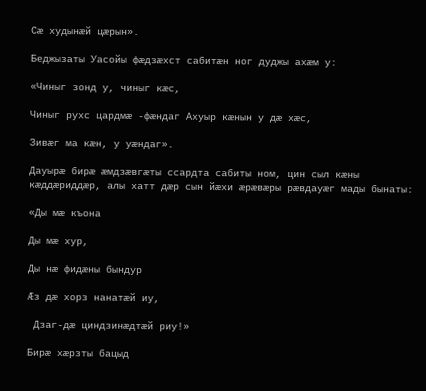Сӕ худынӕй цӕрын».

Беджызаты Уасойы фӕдзӕхст сабитӕн ног дуджы ахӕм у:

«Чиныг зонд у, чиныг кӕс,

Чиныг рухс цардмӕ -фӕндаг Ахуыр кӕнын у дӕ хӕс,

Зивӕг ма кӕн, у уӕндаг».

Дауырӕ бирӕ ӕмдзӕвгӕты ссардта сабиты ном, цин сыл кӕны кӕддӕриддӕр, алы хатт дӕр сын йӕхи ӕрӕвӕры рӕвдауӕг мады бынаты:

«Ды мæ къона

Ды мæ хур,

Ды нæ фидæны бындур

Æз дæ хорз нанатæй иу,

 Дзаг-дӕ циндзинӕдтӕй риу!»

Бирӕ хӕрзты бацыд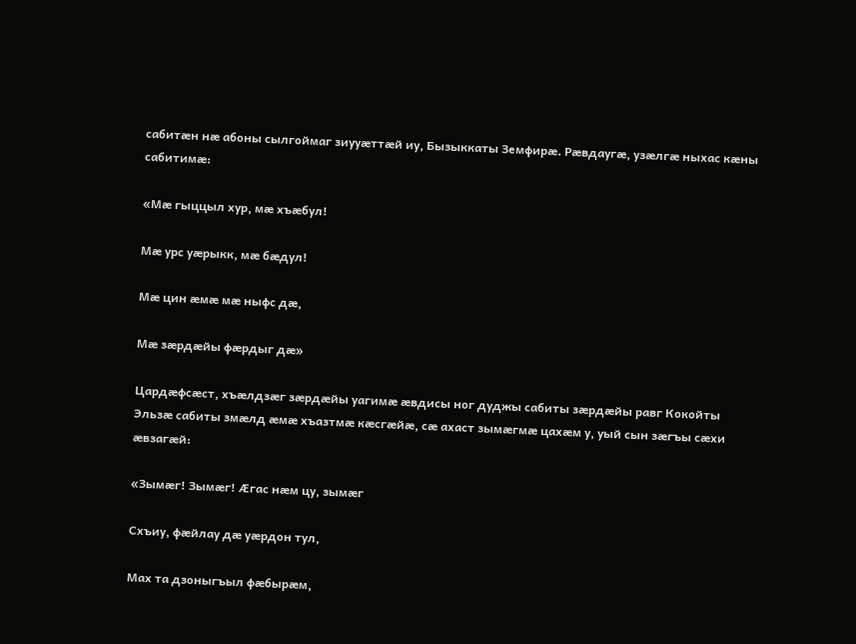сабитӕн нӕ абоны сылгоймаг зиууӕттӕй иу, Бызыккаты Земфирӕ. Рӕвдаугӕ, узӕлгӕ ныхас кӕны сабитимӕ:

«Мӕ гыццыл хур, мӕ хъӕбул!

Мӕ урс уӕрыкк, мӕ бӕдул!

Мӕ цин ӕмӕ мӕ ныфс дӕ,

Мӕ зӕрдӕйы фӕрдыг дӕ»

Цардӕфсӕст, хъӕлдзӕг зӕрдӕйы уагимӕ ӕвдисы ног дуджы сабиты зӕрдӕйы равг Кокойты Эльзӕ сабиты змӕлд ӕмӕ хъазтмӕ кӕсгӕйӕ, сӕ ахаст зымӕгмӕ цахӕм у, уый сын зӕгъы сӕхи ӕвзагӕй:

«Зымӕг! Зымӕг! Ӕгас нӕм цу, зымӕг

Схъиу, фӕйлау дӕ уӕрдон тул,

Мах та дзоныгъыл фӕбырӕм,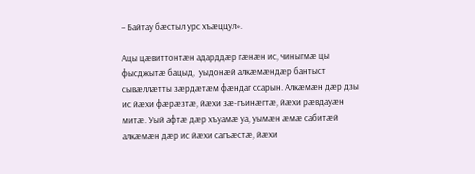– Байтау бӕстыл урс хъӕццул».

Ацы цӕвиттонтӕн адарддӕр гӕнӕн ис, чиныгмӕ цы фысджытӕ бацыд,  уыдонӕй алкӕмӕндӕр бантыст сывӕллӕтты зӕрдӕтӕм фӕндаг ссарын. Алкӕмӕн дӕр дзы ис йӕхи фӕрӕзтӕ, йӕхи зӕ-гъинӕгтӕ, йӕхи рӕвдауӕн митӕ. Уый афтæ дæр хъуамæ уа, уымæн æмæ сабитæй алкæмæн дæр ис йæхи сагъæстæ, йæхи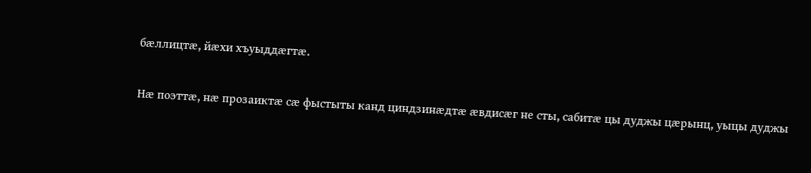бæллицтæ, йæхи хъуыддæгтæ.

Нӕ поэттӕ, нӕ прозаиктӕ сӕ фыстыты канд циндзинӕдтӕ ӕвдисӕг не сты, сабитӕ цы дуджы цӕрынц, уыцы дуджы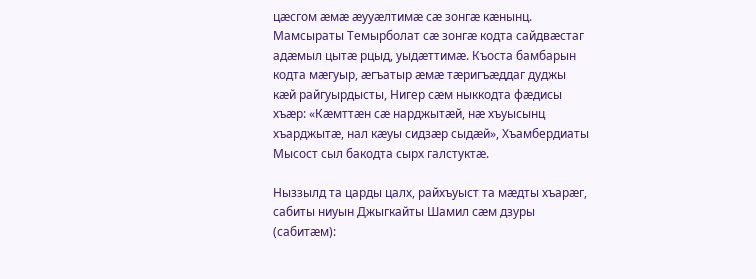цӕсгом ӕмӕ ӕууӕлтимӕ сӕ зонгӕ кӕнынц. Мамсыраты Темырболат сӕ зонгӕ кодта сайдвӕстаг адӕмыл цытӕ рцыд, уыдӕттимӕ. Къоста бамбарын кодта мӕгуыр, ӕгъатыр ӕмæ тӕригъӕддаг дуджы кӕй райгуырдысты, Нигер сӕм ныккодта фӕдисы хъӕр: «Кӕмттӕн сӕ нарджытӕй, нӕ хъуысынц хъарджытӕ, нал кӕуы сидзӕр сыдӕй», Хъамбердиаты Мысост сыл бакодта сырх галстуктӕ.

Ныззылд та царды цалх, райхъуыст та мӕдты хъарӕг, сабиты ниуын Джыгкайты Шамил сӕм дзуры (сабитӕм):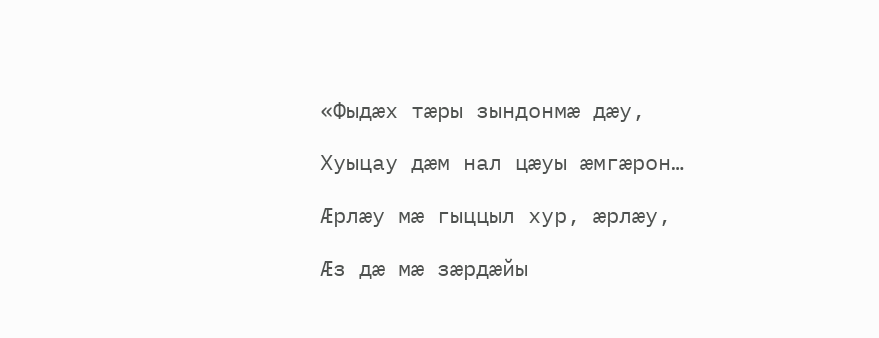«Фыдӕх тӕры зындонмӕ дӕу,

Хуыцау дӕм нал цӕуы ӕмгӕрон…

Ӕрлӕу мӕ гыццыл хур, ӕрлӕу,

Ӕз дӕ мӕ зӕрдӕйы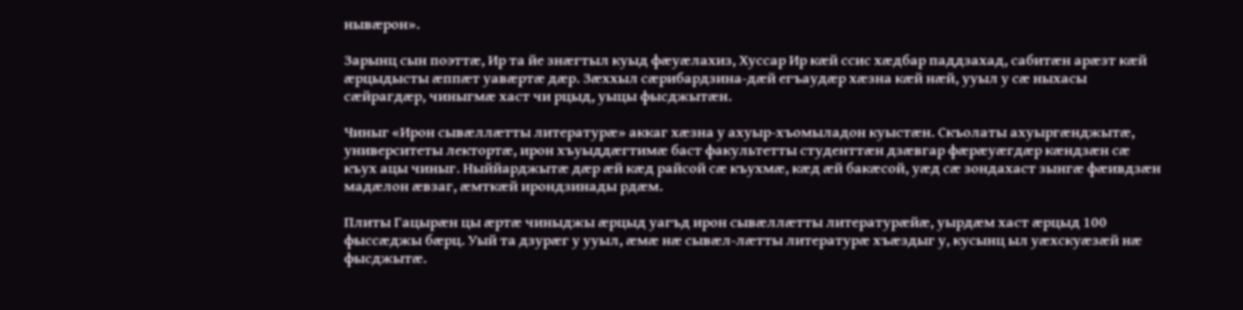нывӕрон».

Зарынц сын поэттӕ, Ир та йе знӕгтыл куыд фӕуӕлахиз, Хуссар Ир кӕй ссис хӕдбар паддзахад, сабитӕн арӕзт кӕй ӕрцыдысты ӕппӕт уавӕртӕ дӕр. Зӕххыл сӕрибардзина-дӕй егъаудӕр хӕзна кӕй нӕй, ууыл у сӕ ныхасы сӕйрагдӕр, чиныгмӕ хаст чи рцыд, уыцы фысджытӕн.

Чиныг «Ирон сывӕллӕтты литературӕ» аккаг хӕзна у ахуыр-хъомыладон куыстӕн. Скъолаты ахуыргӕнджытӕ, университеты лектортӕ, ирон хъуыддӕгтимӕ баст факультетты студенттӕн дзӕвгар фӕрӕуӕгдӕр кӕндзӕн сӕ къух ацы чиныг. Ныййарджытӕ дӕр ӕй кӕд райсой сӕ къухмӕ, кӕд ӕй бакӕсой, уӕд сӕ зондахаст зынгӕ фӕивдзӕн мадӕлон ӕвзаг, ӕмткӕй ирондзинады рдӕм.

Плиты Гацырӕн цы ӕртӕ чиныджы ӕрцыд уагъд ирон сывӕллӕтты литературӕйӕ, уырдӕм хаст ӕрцыд 100 фыссӕджы бӕрц. Уый та дзурӕг у ууыл, ӕмӕ нӕ сывӕл-лӕтты литературӕ хъӕздыг у, кусынц ыл уӕхскуӕзӕй нӕ фысджытӕ.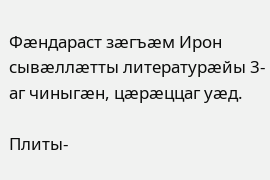Фӕндараст зӕгъӕм Ирон сывӕллӕтты литературӕйы 3-аг чиныгӕн, цӕрӕццаг уӕд.

Плиты-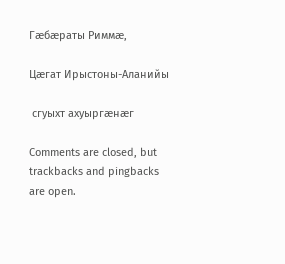Гӕбӕраты Риммӕ,

Цӕгат Ирыстоны-Аланийы

 сгуыхт ахуыргӕнӕг

Comments are closed, but trackbacks and pingbacks are open.